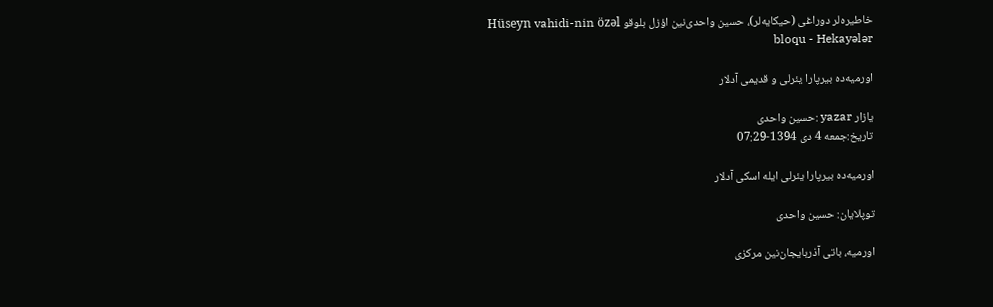خاطیره‌لر دوراغی (حیکایه‌لر)، حسین واحدی‌نین اؤزل بلوقو Hüseyn vahidi-nin özəl bloqu - Hekayələr

اورمیه‌ده بیرپارا یئرلی و قدیمی آدلار

یازار yazar :حسین واحدى
تاریخ:جمعه 4 دی 1394-07:29

اورمیه‌ده بیرپارا یئرلی ایله اسکی آدلار

توپلایان: حسین واحدی

اورمیه، باتی آذربایجان‌نین مرکزی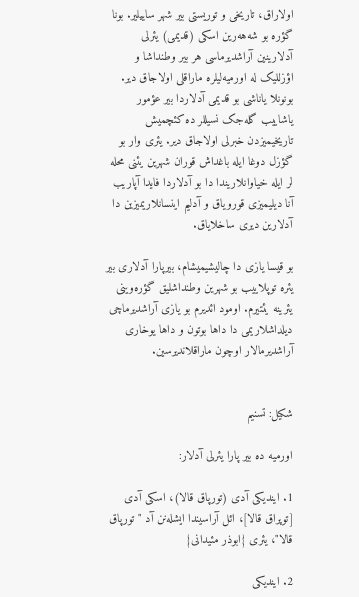اولاراق، تاریخی و توریستی بیر شهر ساییلیر. بونا گؤره بو شه‌هه‌رین اسکی (قدیمی) یئرلی آدلارینین آراشدیرماسی هر بیر وطنداشا و اؤزللیک له اورمیه‌لیلره ماراقلی اولاجاق دیر. بونونلا یاناشی بو قدیمی آدلاردا بیر عؤمور یاشاییب گله‌جک نسیللر ده کئچمیش تاریخیمیزدن خبرلی اولاجاق دیر. یئری وار بو گؤزل دوغا ایله باغداش قوران شهرین یئنی محله لر ایله خیاوانلاریندا دا بو آدلاردا فایدا آپاریب آنا دیلیمیزی قورویاق و آدلیم اینسانلاریمیزین دا آدلارین دیری ساخلایاق.

بو قیسا یازی دا چالیشیمیشام، بیرپارا آدلاری بیر یئره توپلاییب بو شهرین وطنداشلیق گؤره‌وینی یئرینه یئتیرم. اومود ائدیرم بو یازی آراشدیرماچی دیلداشلاریمی دا داها بوتون و داها یوخاری آراشدیرمالار اوچون ماراقلاندیرسین.


شکیل: تسنیم

اورمیه ده بیر پارا یئرلی آدلار:

1. ایندیکی آدی (تورپاق قالا)، اسکی آدی [توپراق قالا]، ائل آراسیندا ایشله‌نن آد‌ "تورپاق قالا"، یئری {ابوذر مئیدانی}

2. ایندیکی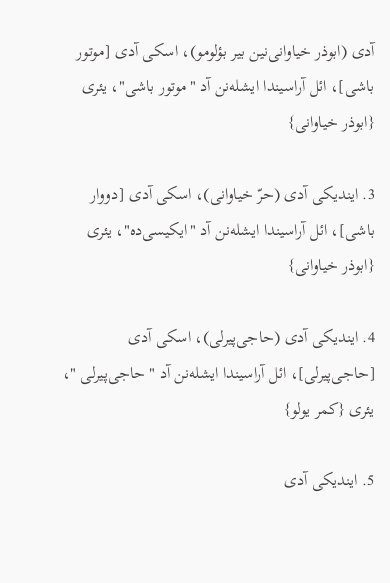آدی (ابوذر خیاوانی‌نین بیر بؤلومو)، اسکی آدی [موتور باشی]، ائل آراسیندا ایشله‌نن آد‌ "موتور باشی"، یئری {ابوذر خیاوانی}

3. ایندیکی آدی (حرّ خیاوانی)، اسکی آدی [دووار باشی]، ائل آراسیندا ایشله‌نن آد‌ "ایکیسی‌ده"، یئری {ابوذر خیاوانی}

4. ایندیکی آدی (حاجی‌پیر‌لی)، اسکی آدی [حاجی‌پیر‌لی]، ائل آراسیندا ایشله‌نن آد‌ " حاجی‌پیر‌لی "، یئری {کمر یولو}

5. ایندیکی آدی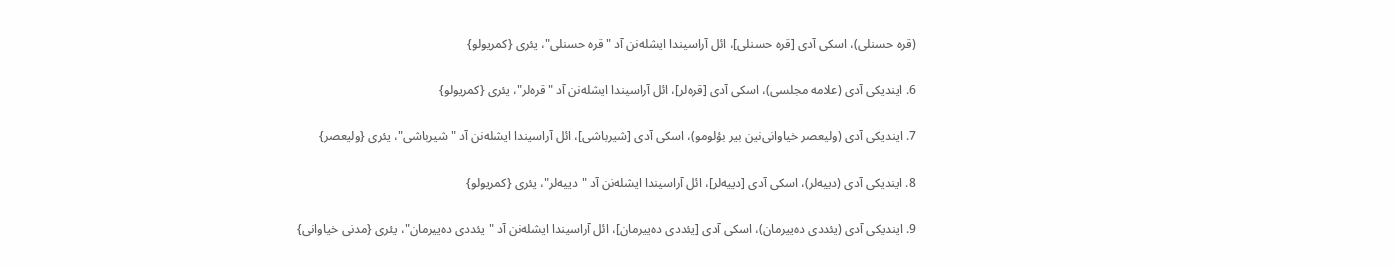(قره‌ حسنلی)، اسکی آدی [قره حسنلی]، ائل آراسیندا ایشله‌نن آد‌ "قره حسنلی"، یئری {کمریولو}

6. ایندیکی آدی (علامه مجلسی)، اسکی آدی [قره‌لر]، ائل آراسیندا ایشله‌نن آد‌ "قره‌لر"، یئری {کمریولو}

7. ایندیکی آدی (ولیعصر خیاوانی‌نین بیر بؤلومو)، اسکی آدی [شیرباشی]، ائل آراسیندا ایشله‌نن آد‌ "شیرباشی"، یئری {ولیعصر}

8. ایندیکی آدی (دییه‌لر)، اسکی آدی [دییه‌لر]، ائل آراسیندا ایشله‌نن آد‌ "دییه‌لر"، یئری {کمریولو}

9. ایندیکی آدی (یئددی ده‌ییرمان)، اسکی آدی [یئددی ده‌ییرمان]، ائل آراسیندا ایشله‌نن آد‌ "یئددی ده‌ییرمان"، یئری {مدنی خیاوانی}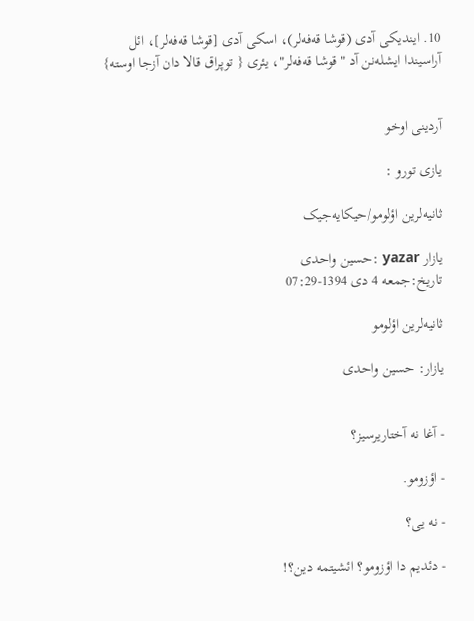10. ایندیکی آدی (قوشا قه‌فه‌لر)، اسکی آدی [قوشا قه‌فه‌لر]، ائل آراسیندا ایشله‌نن آد‌ "قوشا قه‌فه‌لر"، یئری { توپراق قالا دان آزجا اوسته}


آردینی اوخو

یازی تورو :

ثانیه‌لرین اؤلومو/حیکایه‌جیک

یازار yazar :حسین واحدى
تاریخ:جمعه 4 دی 1394-07:29

ثانیه‌لرین اؤلومو

یازار: حسین واحدی


- آغا نه آختاریرسیز؟

- اؤزومو.

- نه یی؟

- دئدیم دا اؤزومو؟ ائشیتمه دین؟!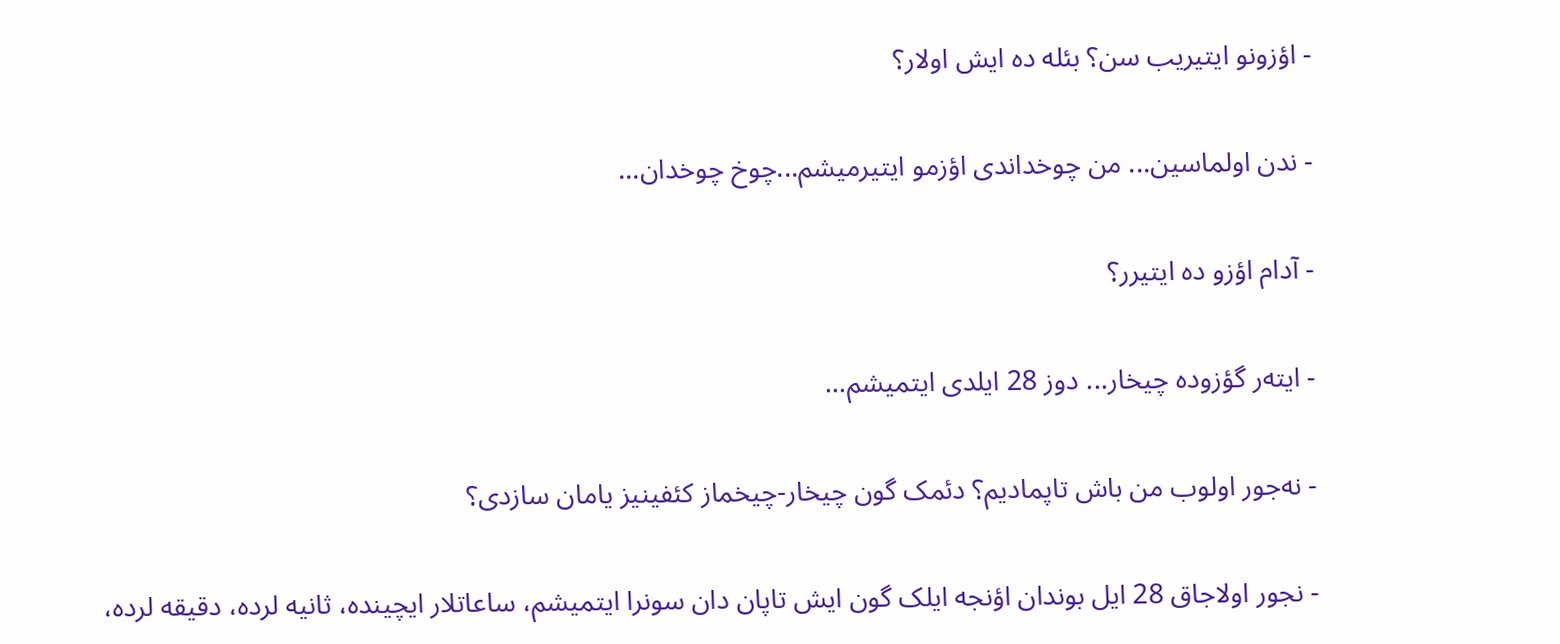- اؤزونو ایتیریب سن؟ بئله ده ایش اولار؟

- ندن اولماسین... من چوخداندی اؤزمو ایتیرمیشم...چوخ چوخدان...

- آدام اؤزو ده ایتیرر؟

- ایته‌ر گؤزوده چیخار... دوز 28 ایلدی ایتمیشم...

- نه‌جور اولوب من باش تاپمادیم؟ دئمک گون چیخار-چیخماز کئفینیز یامان سازدی؟

- نجور اولاجاق 28 ایل بوندان اؤنجه ایلک گون ایش تاپان دان سونرا ایتمیشم، ساعاتلار ایچینده، ثانیه لرده، دقیقه لرده،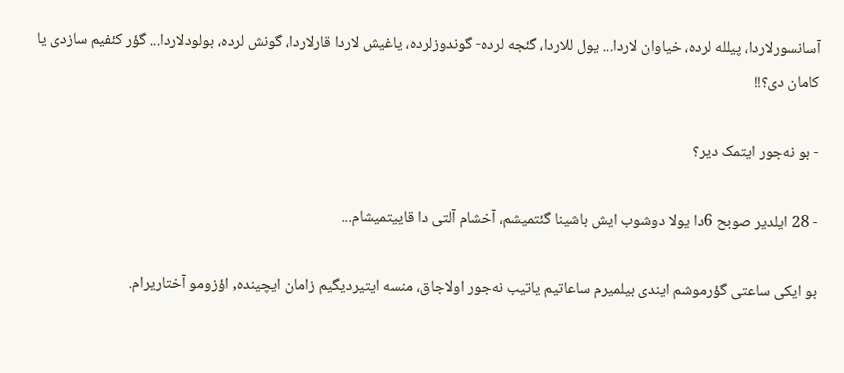آسانسورلاردا، پیلله لرده، خیاوان لاردا... یول للاردا، گئجه لرده- گوندوزلرده، یاغیش لاردا قارلاردا، گونش لرده، بولودلاردا... گؤر کئفیم سازدی یا کامان دی؟!!

- بو نه‌جور ایتمک دیر؟

- 28 ایلدیر صوبح 6دا یولا دوشوب ایش باشینا گئتمیشم، آخشام آلتی دا قاییتمیشام...

بو ایکی ساعتی گؤرموشم ایندی بیلمیرم ساعاتیم یاتیب نه‌جور اولاجاق، منسه ایتیردیگیم زامان ایچینده, اؤزومو آختاریرام.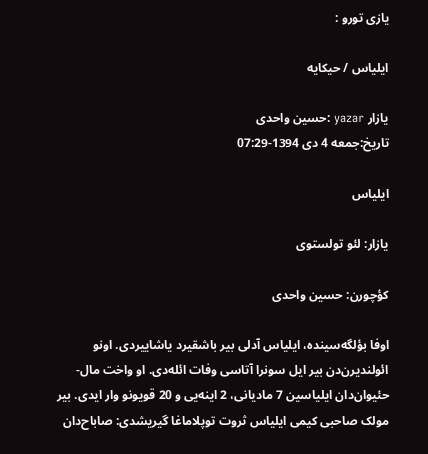یازی تورو :

ایلیاس / حیکایه

یازار yazar :حسین واحدى
تاریخ:جمعه 4 دی 1394-07:29

ایلیاس

یازار: لئو تولستوی

کؤچورن: حسین واحدی

اوفا بؤلگه‌سینده، ایلیاس آدلی بیر باشقیرد یاشاییردی. اونو ائولندیرن‌دن بیر ایل سونرا آتاسی وفات ائله‌دی. او واخت مال-حئیوان‌دان ایلیاسین 7 مادیانی، 2 اینه‌یی و 20 قویونو وار ایدی. بیر مولک صاحبی کیمی ایلیاس ثروت توپلاماغا گیریشدی: صاباح‌دان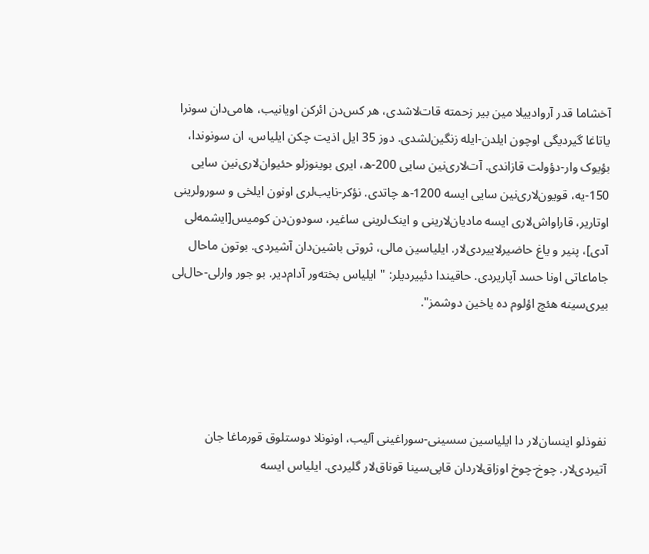آخشاما قدر آروادییلا مین بیر زحمته قات‌لاشدی، هر کس‌دن ائرکن اویانیب، هامی‌دان سونرا یاتاغا گیردیگی اوچون ایلدن-ایله زنگین‌لشدی. دوز 35 ایل اذیت چکن ایلیاس، ان سونوندا، بؤیوک وار-دؤولت قازاندی. آت‌لاری‌نین سایی 200-ه، ایری بوینوزلو حئیوان‌لاری‌نین سایی 150-یه، قویون‌لاری‌نین سایی ایسه 1200-ه چاتدی. نؤکر-نایب‌لری اونون ایلخی و سورولرینی اوتاریر، قاراواش‌لاری ایسه مادیان‌لارینی و اینک‌لرینی ساغیر، سودون‌دن کومیس[ایشمه‌لی آدی]، پنیر و یاغ حاضیرلاییردی‌لار. ایلیاسین مالی، ثروتی باشین‌دان آشیردی. بوتون ماحال جاماعاتی اونا حسد آپاریردی. حاقیندا دئییردیلر: "ایلیاس بخته‌ور آدام‌دیر. بو جور وارلی-حال‌لی بیری‌سینه هئچ اؤلوم ده یاخین دوشمز".




نفوذلو اینسان‌لار دا ایلیاسین سسینی-سوراغینی آلیب، اونونلا دوستلوق قورماغا جان آتیردی‌لار. چوخ-چوخ اوزاق‌لاردان قاپی‌سینا قوناق‌لار گلیردی. ایلیاس ایسه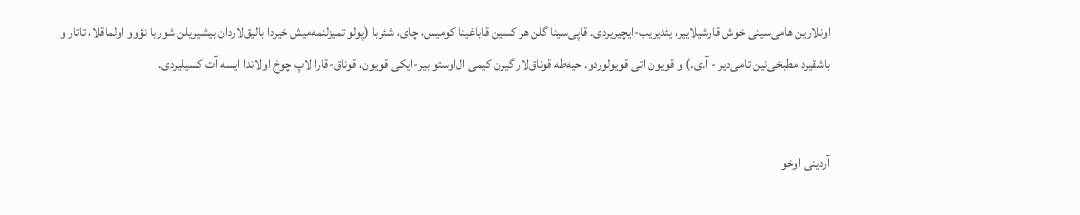اونلارین هامی‌سینی خوش قارشیلاییر، یئدیریب-ایچیریردی. قاپی‌سینا گلن هر کسین قاباغینا کومیس، چای، شئربا (پولو تمیزلنمه‌میش خیردا بالیق‌لاردان بیشیریلن شوربا نؤوو اولماقلا، تاتار و باشقیرد مطبخی‌نین تامی‌دیر - آ.ی.) و قویون اتی قویولوردو. حیه‌طه قوناق‌لار گیرن کیمی ال‌اوستو بیر-ایکی قویون، قوناق-قارا لاپ چوخ اولاندا ایسه آت کسیلیردی.


آردینی اوخو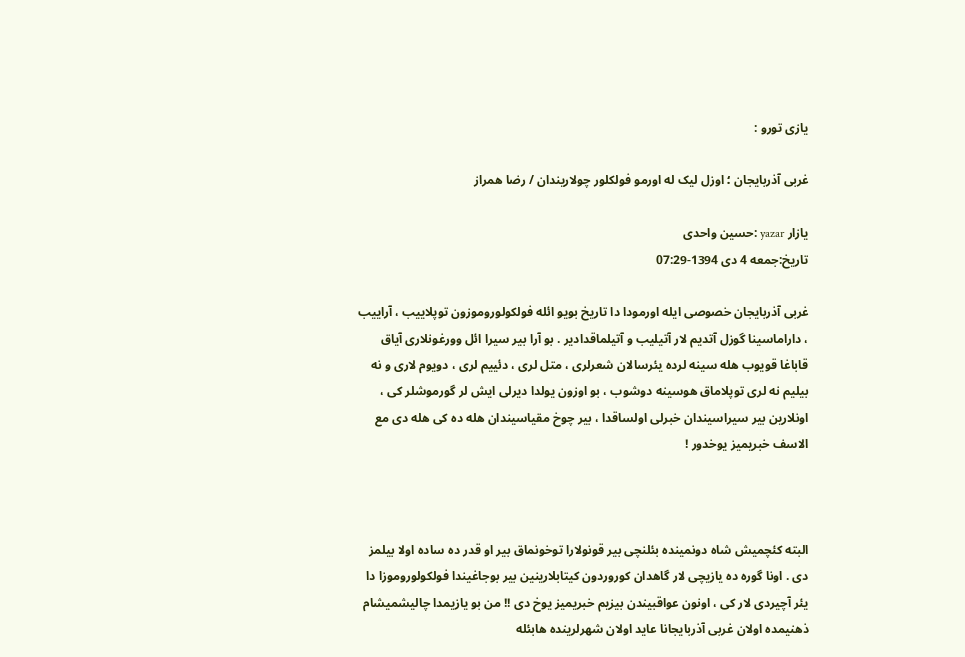یازی تورو :

غربی آذربایجان ؛ اوزل لیک له اورمو فولکلور چولاریندان / رضا همراز

یازار yazar :حسین واحدى
تاریخ:جمعه 4 دی 1394-07:29

غربی آذربایجان خصوصی ایله اورمودا دا تاریخ بویو ائله فولکولوروموزون توپلاییب ، آراییب ، داراماسینا گوزل آتدیم لار آتیلیب و آتیلماقدادیر . بو آرا بیر سیرا ائل وورغونلاری آیاق قاباغا قویوب هله سینه لرده یئرسالان شعرلری ، متل لری ، دئییم لری ، دویوم لاری و نه بیلیم نه لری توپلاماق هوسینه دوشوب ، بو اوزون یولدا دیرلی ایش لر گورموشلر کی ، اونلارین بیر سیراسیندان خبرلی اولساقدا ، بیر چوخ مقیاسیندان هله ده کی هله دی مع الاسف خبریمیز یوخدور !



البته کئچمیش شاه دونمینده بئلنچی بیر قونولارا توخونماق بیر او قدر ده ساده اولا بیلمز دی . اونا گوره ده یازیچی لار گاهدان کوروردون کیتابلارینین بیر بوجاغیندا فولکولوروموزا دا یئر آچیردی لار کی ، اونون عواقبیندن بیزیم خبریمیز یوخ دی !! من بو یازیمدا چالیشمیشام ذهنیمده اولان غربی آذربایجانا عاید اولان شهرلرینده هابئله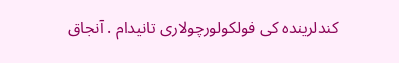کندلرینده کی فولکولورچولاری تانیدام . آنجاق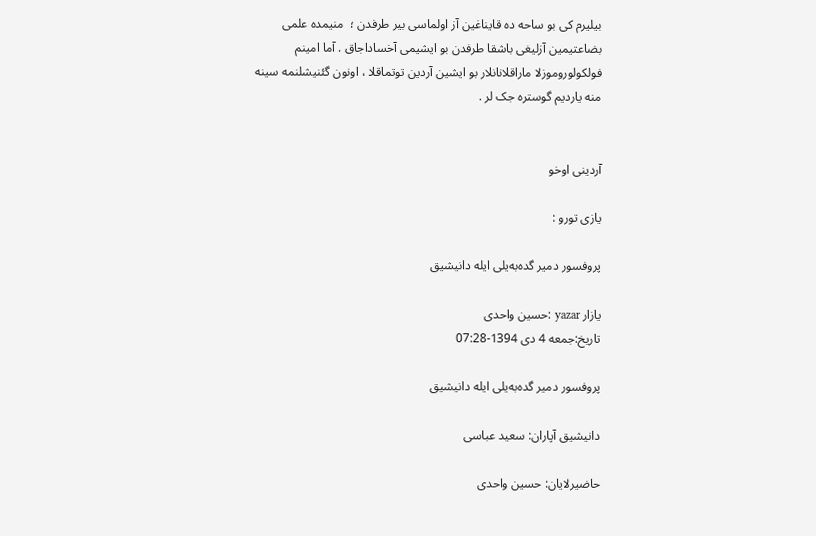بیلیرم کی بو ساحه ده قایناغین آز اولماسی بیر طرفدن ؛  منیمده علمی بضاعتیمین آزلیغی باشقا طرفدن بو ایشیمی آخساداجاق . آما امینم فولکولوروموزلا ماراقلانانلار بو ایشین آردین توتماقلا ، اونون گئنیشلنمه سینه منه یاردیم گوستره جک لر .


آردینی اوخو

یازی تورو :

پروفسور دمیر گده‌به‌یلی ایله دانیشیق

یازار yazar :حسین واحدى
تاریخ:جمعه 4 دی 1394-07:28

پروفسور دمیر گده‌به‌یلی ایله دانیشیق

دانیشیق آپاران: سعید عباسی

حاضیرلایان: حسین واحدی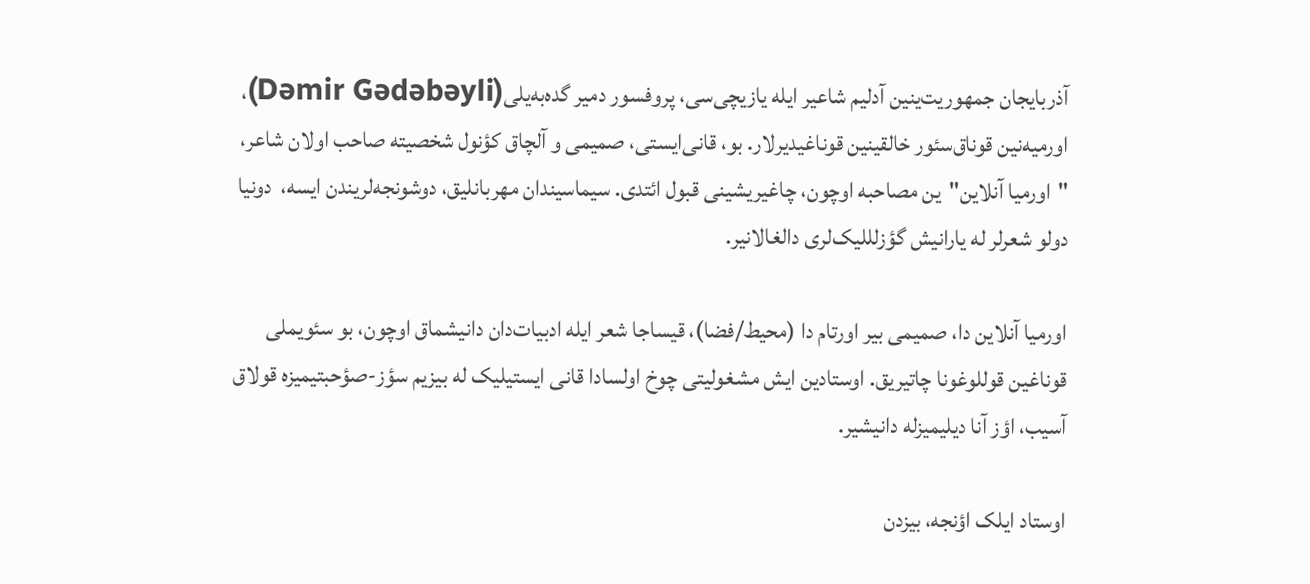آذربایجان جمهوریت‌ینین آدلیم شاعیر ایله یازیچی‌سی، پروفسور دمیر گده‌به‌یلی(Dəmir Gədəbəyli)، اورمیه‌نین قوناق‌سئور خالقینین قوناغیدیرلار. بو، قانی‌ایستی، صمیمی و آلچاق کؤنول شخصیته صاحب اولان شاعر، "اورمیا آنلاین"ین مصاحبه اوچون، چاغیریشینی قبول ائتدی. سیماسیندان مهربانلیق، دوشونجه‌لریندن ایسه،  دونیا دولو شعرلر له یارانیش گؤزلللیک‌لری دالغالانیر.

اورمیا آنلاین دا، صمیمی بیر اورتام ‌دا (محیط/فضا)، قیساجا شعر ایله ادبیات‌دان دانیشماق اوچون، بو سئویملی قوناغین قوللوغونا چاتیریق. اوستادین ایش مشغولیتی چوخ اولسادا قانی ایستیلیک له بیزیم سؤز-صؤحبتیمیزه قولاق آسیب، اؤز آنا دیلیمیزله دانیشیر.

اوستاد ایلک اؤنجه، بیزدن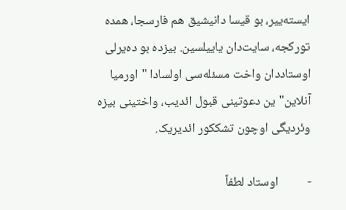ایسته‌ییر، بو قیسا دانیشیق هم فارسجا، همده تورکجه، سایت‌دان یاییلسین. بیزده بو ده‌یرلی اوستاددان واخت مسئله‌سی اولسادا "اورمیا آنلاین"ین دعوتینی قبول ائدیب، واختینی بیزه وئردیگی اوچون تشککور ائدیریک.

-          اوستاد لطفاً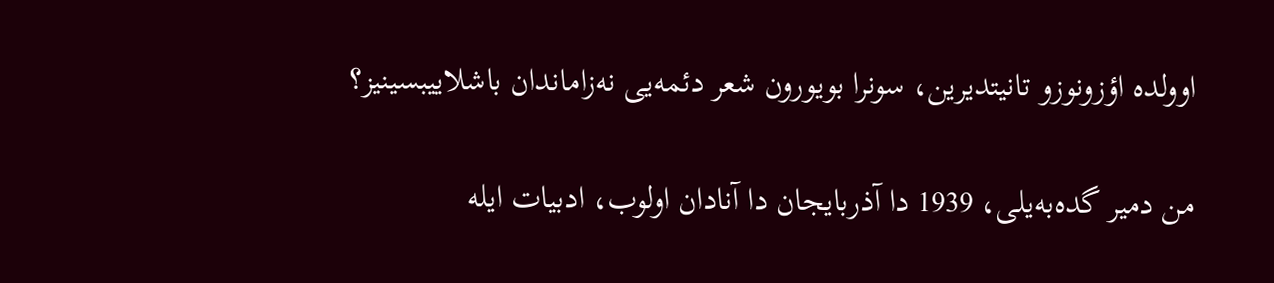اوولده اؤزونوزو تانیتدیرین، سونرا بویورون شعر دئمه‌یی نه‌زاماندان باشلاییبسینیز؟

من دمیر گده‌به‌یلی، 1939 دا آذربایجان دا آنادان اولوب، ادبیات ایله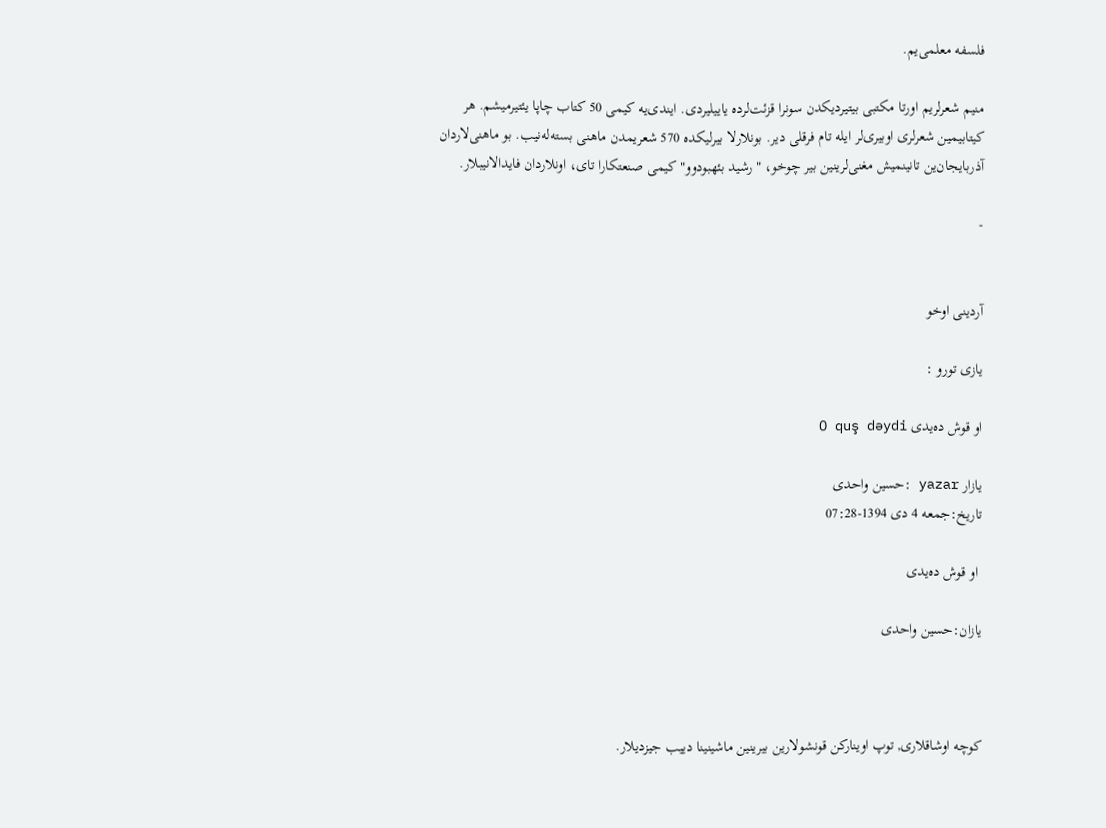فلسفه معلمی‌یم.

منیم شعرلریم اورتا مکتبی بیتیردیکدن سونرا قزئت‌لرده یاییلیردی. ایندی‌یه کیمی 50 کتاب چاپا یئتیرمیشم. هر کیتابیمین شعرلری اوبیری‌لر ایله تام فرقلی دیر. بونلارلا بیرلیکده 570 شعریمدن ماهنی بسته‌له‌نیب. بو ماهنی‌لاردان آذربایجان‌ین تانینمیش مغنی‌لرینین بیر چوخو، "رشید بئهبودوو" کیمی صنعتکارا تای، اونلاردان فایدالانیبلار.

-


آردینی اوخو

یازی تورو :

او قوش ده‌یدی O quş dəydi

یازار yazar :حسین واحدى
تاریخ:جمعه 4 دی 1394-07:28

 او قوش ده‌یدی

یازان:حسین واحدی



کوچه اوشاقلاری, توپ اوینارکن قونشولارین بیرینین ماشینینا دییب جیزدیلار.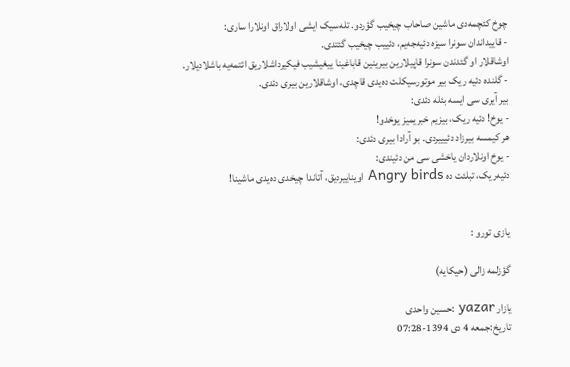چوخ کئچمه‌دی ماشین صاحاب چیخیب گؤردو. تله‌سیک ایشی اولاراق اونلارا ساری:
- قاییداندان سونرا سیزه دئیه‌جه‌یم، دئییب چیخیب گئتدی.
اوشاقلار او گئدندن سونرا قاپیلارین بیرینین قاباغینا ییغیشیب فیکیرداشلاریق ائتمه‌یه باشلادیلار.
- گلنده دئیه ریک بیر موتورسیکلت ده‌یدی قاچدی، اوشاقلارین بیری دئدی.
بیر آیری سی ایسه بئله دئدی:
- یوخ! دئیه ریک، بیزیم خبریمیز یوخدو!
هر کیمسه بیرزاد دئیییردی. بو آرادا بیری دئدی:
- یوخ اونلاردان یاخشی سی من دئیندی:
دئیه‌ریک، تبلئت ده Angry birds اویناییردیق، آتاندا چیخدی ده‌یدی ماشینا!


یازی تورو :

گؤزلمه زالی (حیکایه)

یازار yazar :حسین واحدى
تاریخ:جمعه 4 دی 1394-07:28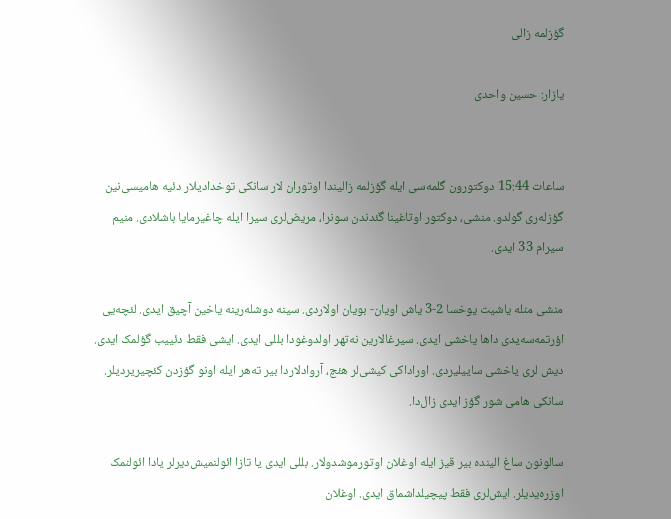گؤزلمه زالی

یازار: حسین واحدی


ساعات 15:44 دوکتورون گلمه‌سی ایله گؤزلمه زالیندا اوتوران لار سانکی توخدادیلار دئیه هامیسی‌نین گؤزله‌ری گولدو. منشی، دوکتور اوتاغینا گئدندن سونرا، مریض‌لری سیرا ایله چاغیرمایا باشلادی. منیم سیرام 33 ایدی.

منشی منله یاشیت یوخسا 2-3 یاش اویان- بویان اولاردی. سینه دوشله‌رینه یاخین آچیق ایدی. لئچه‌یی اؤرتمه‌سه‌یدی داها یاخشی ایدی. سیرغالارین نه‌تهر اولدوغودا بللی ایدی. ایشی فقط دئییب گؤلمک ایدی. دیش لری یاخشی ساییلیردی. اوراداکی کیشی‌لر هئچ، آروادلاردا بیر ته‌هر ایله اونو گؤزدن کئچیریردیلر. سانکی هامی شور گؤز ایدی زال‌دا.

سالونون ساغ الینده بیر قیز ایله اوغلان اوتورموشدولار. بللی ایدی یا تازا ائولنمیش‌دیرلر یادا ائولنمک اوزره‌یدیلر. ایش‌لری فقط پیچیلداشماق ایدی. اوغلان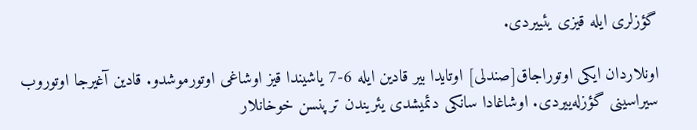گؤزلری ایله قیزی یئییردی.

اونلاردان ایکی اوتوراجاق[صندلی] اوتایدا بیر قادین ایله 6-7 یاشیندا قیز اوشاغی اوتورموشدو. قادین آغیرجا اوتوروب سیراسینی گؤزله‌ییردی. اوشاغادا سانکی دئمیشدی یئریندن ترپنسن خوخانلار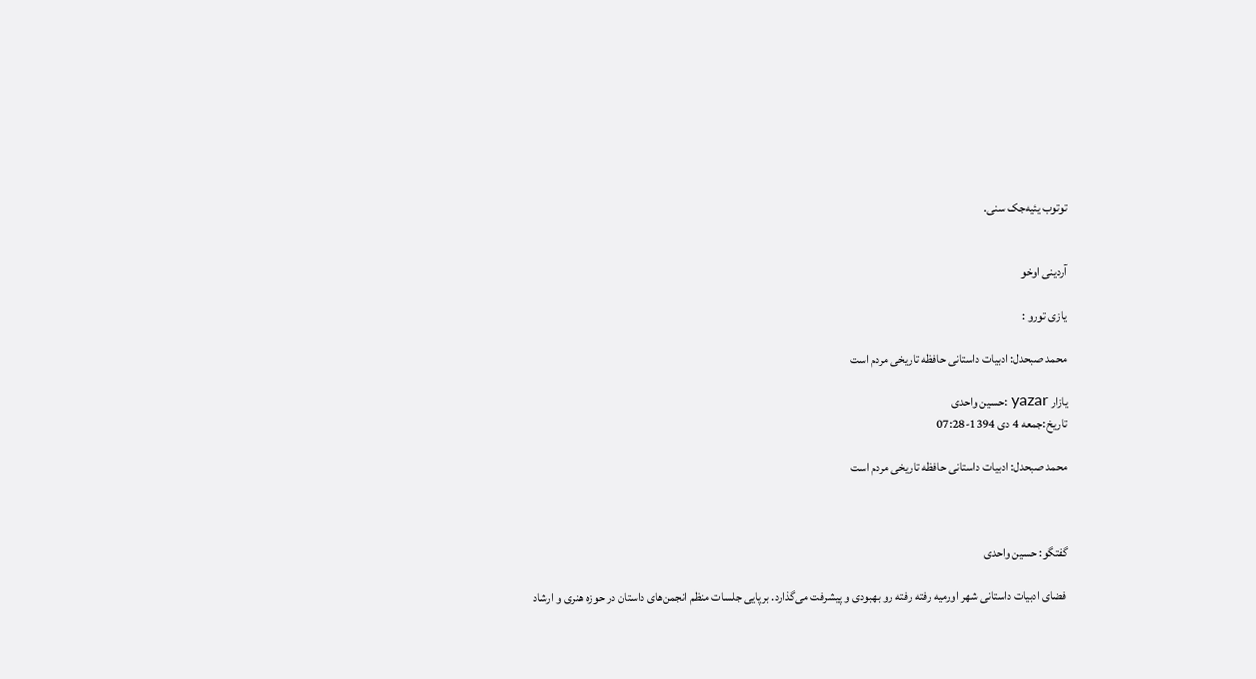توتوب یئیه‌جک سنی.


آردینی اوخو

یازی تورو :

محمد صبحدل: ادبیات داستانی حافظه تاریخی مردم است

یازار yazar :حسین واحدى
تاریخ:جمعه 4 دی 1394-07:28

محمد صبحدل: ادبیات داستانی حافظه تاریخی مردم است



گفتگو: حسین واحدی

 فضای ادبیات داستانی شهر اورمیه رفته رفته رو بهبودی و پیشرفت می‌گذارد. برپایی جلسات منظم انجمن‌های داستان در حوزه هنری و ارشاد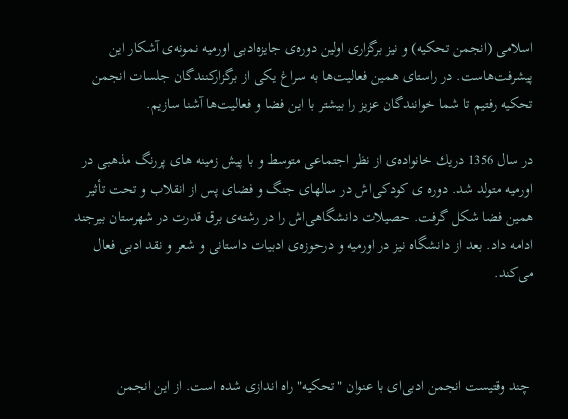اسلامی (انجمن تحکیه) و نیز برگزاری اولین دوره‌ی جایزه‌ادبی اورمیه نمونه‌ی آشکار این پیشرفت‌هاست. در راستای همین فعالیت‌ها به سراغ یکی از برگزارکنندگان جلسات انجمن تحکیه رفتیم تا شما خوانندگان عزیز را بیشتر با این فضا و فعالیت‌ها آشنا سازیم.

در سال 1356 دریك خانواده‌ی از نظر اجتماعی متوسط و با پیش زمینه های پررنگ مذهبی در اورمیه متولد شد. دوره ی كودكی‌اش در سالهای جنگ و فضای پس از انقلاب و تحت تأثیر همین فضا شكل گرفت. حصیلات دانشگاهی‌اش را در رشته‌ی برق قدرت در شهرستان بیرجند ادامه داد. بعد از دانشگاه نیز در اورمیه و درحوزه‌ی ادبیات داستانی و شعر و نقد ادبی فعال می‌کند.



 چند وقتیست انجمن ادبی‌ای با عنوان "تحکیه" راه اندازی شده است. از این انجمن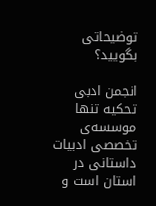توضیحاتی بگویید؟

انجمن ادبی تحكیه تنها موسسه‌ی تخصصی ادبیات داستانی در استان است و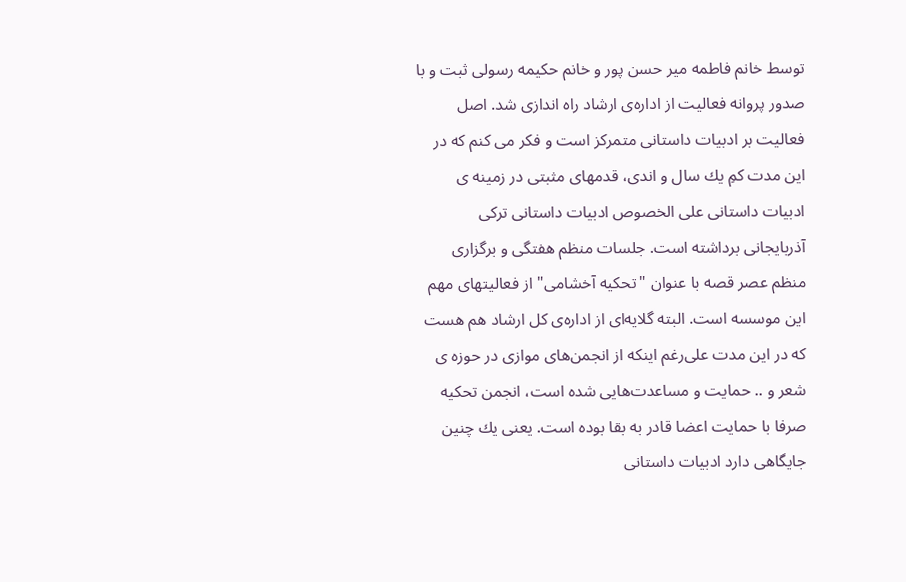توسط خانم فاطمه میر حسن پور و خانم حكیمه رسولی ثبت و با صدور پروانه فعالیت از اداره‌ی ارشاد راه اندازی شد. اصل فعالیت بر ادبیات داستانی متمركز است و فكر می كنم كه در این مدت كمِ یك سال و اندی، قدمهای مثبتی در زمینه ی ادبیات داستانی علی الخصوص ادبیات داستانی تركی آذربایجانی برداشته است. جلسات منظم هفتگی و برگزاری منظم عصر قصه با عنوان "تحكیه آخشامی" از فعالیتهای مهم این موسسه است. البته گلایه‌ای از اداره‌ی كل ارشاد هم هست كه در این مدت علی‌رغم اینكه از انجمن‌های موازی در حوزه ی شعر و .. حمایت و مساعدت‌هایی شده است، انجمن تحكیه صرفا با حمایت اعضا قادر به بقا بوده است. یعنی یك چنین جایگاهی دارد ادبیات داستانی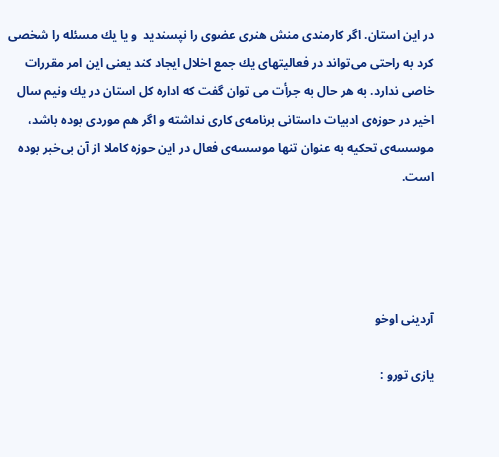در این استان. اگر كارمندی منش هنری عضوی را نپسندید  و یا یك مسئله را شخصی كرد به راحتی می‌تواند در فعالیتهای یك جمع اخلال ایجاد كند یعنی این امر مقررات خاصی ندارد. به هر حال به جرأت می توان گفت كه اداره كل استان در یك ونیم سال اخیر در حوزه‌ی ادبیات داستانی برنامه‌ی كاری نداشته و اگر هم موردی بوده باشد، موسسه‌ی تحكیه به عنوان تنها موسسه‌ی فعال در این حوزه كاملا از آن بی‌خبر بوده است.




آردینی اوخو

یازی تورو :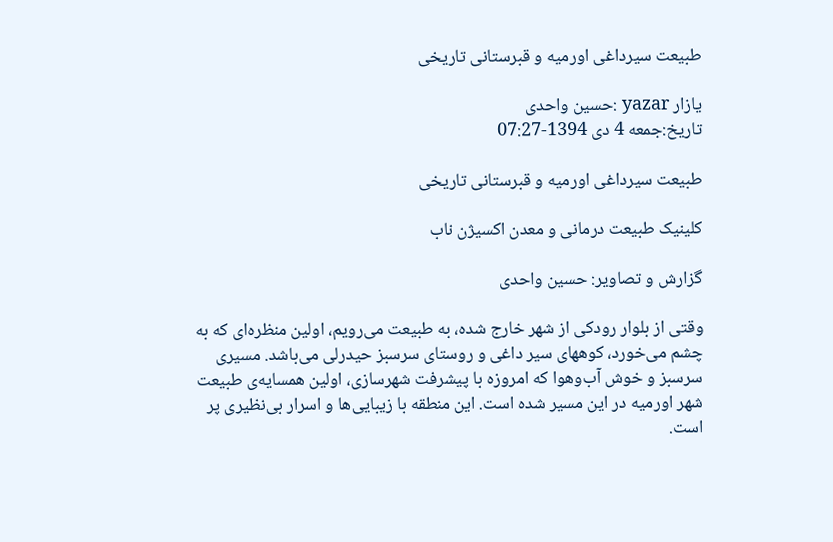طبیعت سیرداغی اورمیه و قبرستانی تاریخی

یازار yazar :حسین واحدى
تاریخ:جمعه 4 دی 1394-07:27

طبیعت سیرداغی اورمیه و قبرستانی تاریخی

کلینیک طبیعت درمانی و معدن اکسیژن ناب

گزارش و تصاویر: حسین واحدی

وقتی از بلوار رودکی از شهر خارج شده، به طبیعت می‌رویم، اولین منظره‌ای که به چشم می‌خورد، کوههای سیر داغی و روستای سرسبز حیدرلی می‌باشد. مسیری سرسبز و خوش آب‌و‌هوا که امروزه با پیشرفت شهرسازی، اولین همسایه‌ی طبیعت شهر اورمیه در این مسیر شده است. این منطقه با زیبایی‌ها و اسرار بی‌نظیری پر است.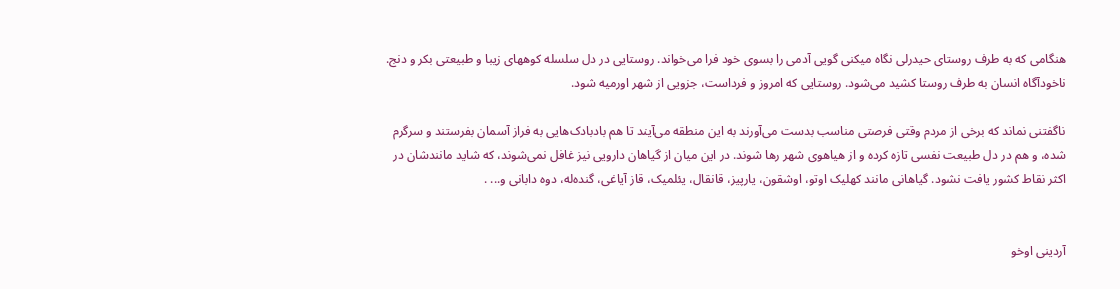هنگامی که به طرف روستای حیدرلی نگاه میکنی گویی آدمی را بسوی خود فرا می‌خواند. روستایی در دل سلسله کوههای زیبا و طبیعتی بکر و دنج. ناخودآگاه انسان به طرف روستا کشید می‌شود. روستایی که امروز و فرداست، جزویی از شهر اورمیه شود.

ناگفتنی نماند که برخی‌ از مردم وقتی فرصتی مناسب بدست می‌آورند به این منطقه می‌آیند تا هم بادبادک‌هایی به فراز آسمان بفرستند و سرگرم شده، و هم در دل طبیعت نفسی تازه کرده و از هیاهوی شهر رها شوند. در این میان از گیاهان دارویی نیز غافل نمی‌شوند، که شاید مانندشان در اکثر نقاط کشور یافت نشود. گیاهانی مانند کهلیک اوتو، اوشقون، یارپیز، قانقال، یئلمیک، قاز آیاغی، گنده‌له، دوه دابانی و... .


آردینی اوخو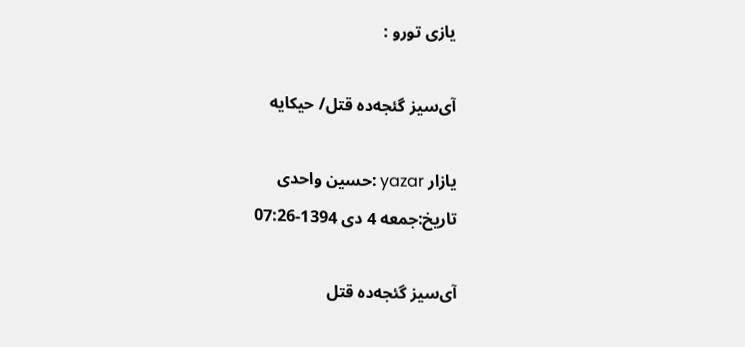یازی تورو :

آی‌سیز گئجه‌ده قتل/ حیکایه

یازار yazar :حسین واحدى
تاریخ:جمعه 4 دی 1394-07:26

آی‌سیز گئجه‌ده قتل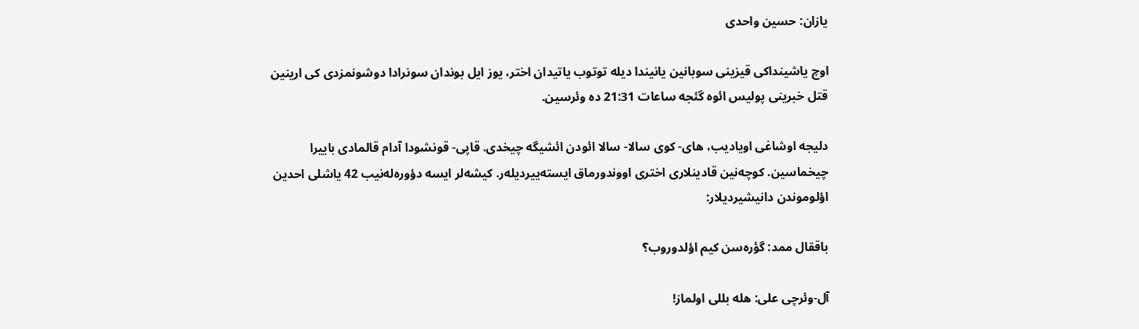یازان: حسین واحدی

اوچ یاشینداکی قیزینی سوبانین یانیندا دیله توتوب یاتیدان اختر، یوز ایل بوندان سونرادا دوشونمزدی کی ارینین قتل خبرینی پولیس ائوه گئجه ساعات 21:31 ده وئرسین.

دلیجه اوشاغی اویادیب، های- کوی سالا- سالا ائودن ائشیگه چیخدی. قاپی- قونشودا آدام قالمادی باییرا چیخماسین. کوچه‌نین قادینلاری اختری اووندورماق ایسته‌ییردیله‌ر. کیشه‌لر ایسه دؤوره‌له‌نیب 42 یاشلی احدین اؤلوموندن دانیشیردیلار:

باققال ممد: گؤره‌سن کیم اؤلدوروب؟

آل-وئرچی علی: هله بللی اولماز!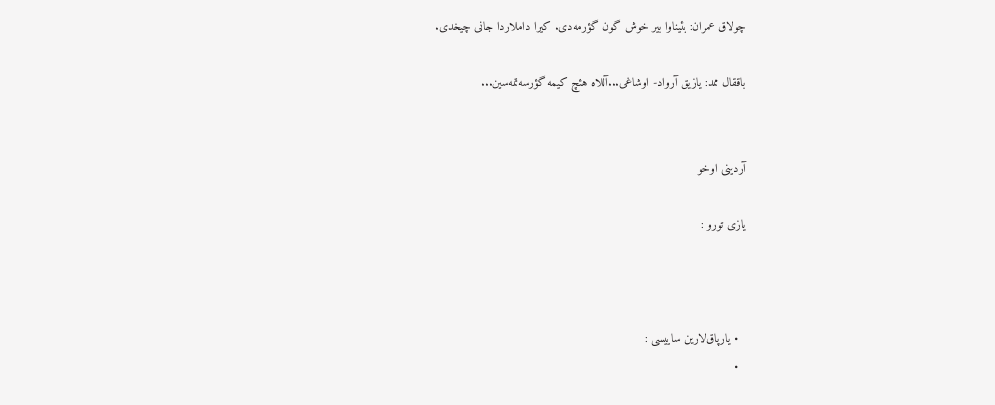چولاق عمران: بئیناوا بیر خوش گون گؤرمه‌دی. کیرا داملاردا جانی چیخدی.

باققال ممد: یازیق آرواد- اوشاغی...آللاه هئچ کیمه‌ گؤرسه‌تمه‌سین...


آردینی اوخو

یازی تورو :



  • یارپاق‌لارین ساییسی :
  •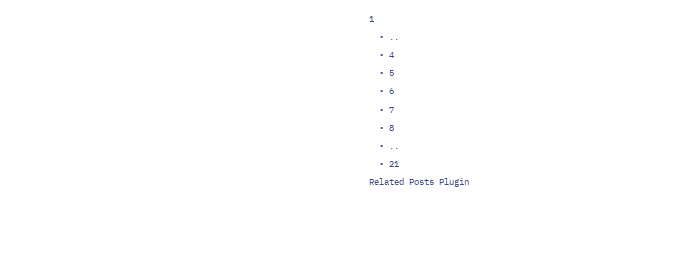1
  • ..
  • 4
  • 5
  • 6
  • 7
  • 8
  • ..
  • 21
Related Posts Plugin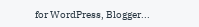for WordPress, Blogger...